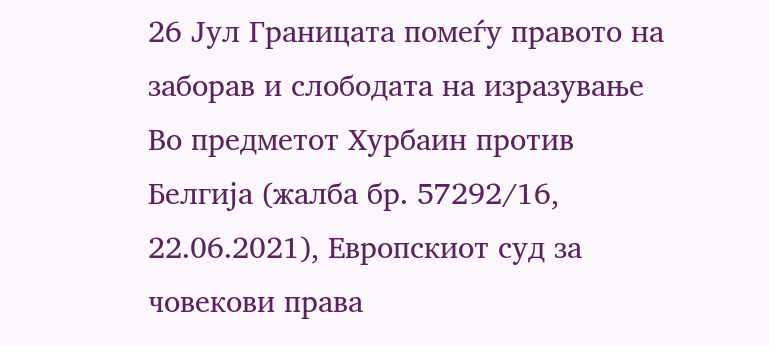26 Јул Границата помеѓу правото на заборав и слободата на изразување
Во предметот Хурбаин против Белгија (жалба бр. 57292/16, 22.06.2021), Европскиот суд за човекови права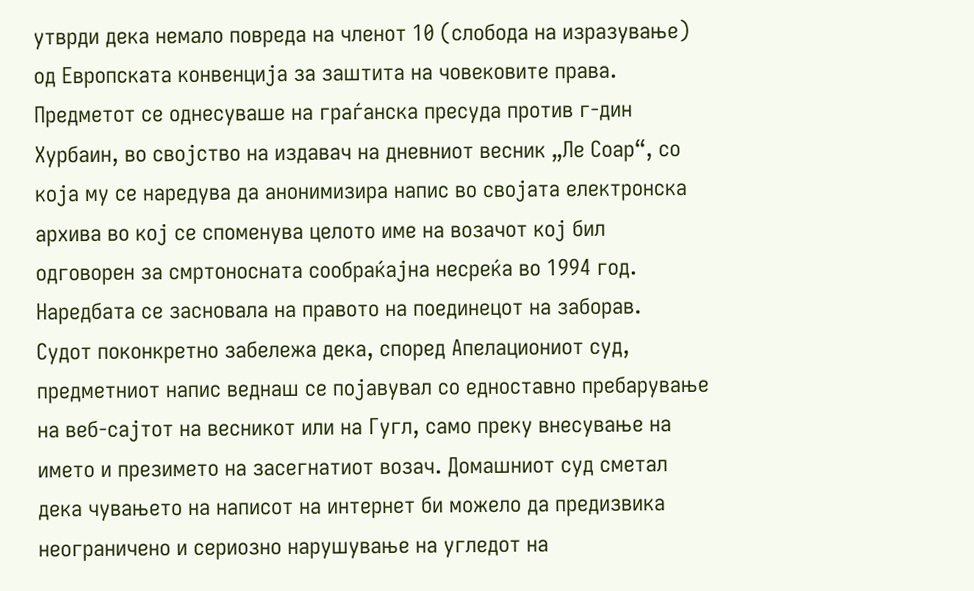утврди дека немало повреда на членот 10 (слобода на изразување) од Европската конвенција за заштита на човековите права.
Предметот се однесуваше на граѓанска пресуда против г-дин Хурбаин, во својство на издавач на дневниот весник „Ле Соар“, со која му се наредува да анонимизира напис во својата електронска архива во кој се споменува целото име на возачот кој бил одговорен за смртоносната сообраќајна несреќа во 1994 год. Наредбата се засновала на правото на поединецот на заборав.
Судот поконкретно забележа дека, според Апелациониот суд, предметниот напис веднаш се појавувал со едноставно пребарување на веб-сајтот на весникот или на Гугл, само преку внесување на името и презимето на засегнатиот возач. Домашниот суд сметал дека чувањето на написот на интернет би можело да предизвика неограничено и сериозно нарушување на угледот на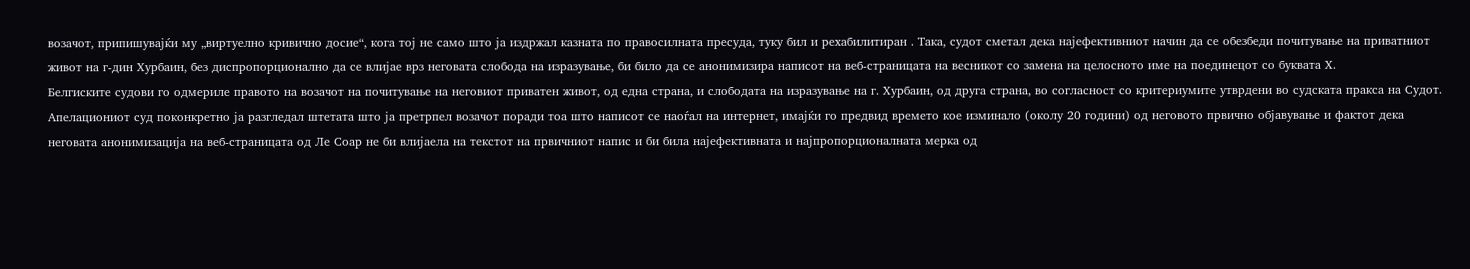возачот, припишувајќи му „виртуелно кривично досие“, кога тој не само што ја издржал казната по правосилната пресуда, туку бил и рехабилитиран . Така, судот сметал дека најефективниот начин да се обезбеди почитување на приватниот живот на г-дин Хурбаин, без диспропорционално да се влијае врз неговата слобода на изразување, би било да се анонимизира написот на веб-страницата на весникот со замена на целосното име на поединецот со буквата Х.
Белгиските судови го одмериле правото на возачот на почитување на неговиот приватен живот, од една страна, и слободата на изразување на г. Хурбаин, од друга страна, во согласност со критериумите утврдени во судската пракса на Судот. Апелациониот суд поконкретно ја разгледал штетата што ја претрпел возачот поради тоа што написот се наоѓал на интернет, имајќи го предвид времето кое изминало (околу 20 години) од неговото првично објавување и фактот дека неговата анонимизација на веб-страницата од Ле Соар не би влијаела на текстот на првичниот напис и би била најефективната и најпропорционалната мерка од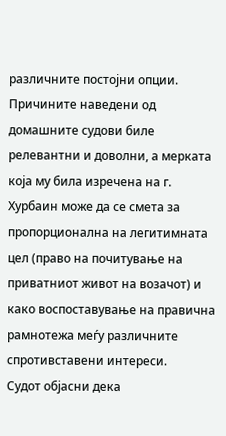различните постојни опции. Причините наведени од домашните судови биле релевантни и доволни, а мерката која му била изречена на г. Хурбаин може да се смета за пропорционална на легитимната цел (право на почитување на приватниот живот на возачот) и како воспоставување на правична рамнотежа меѓу различните спротивставени интереси.
Судот објасни дека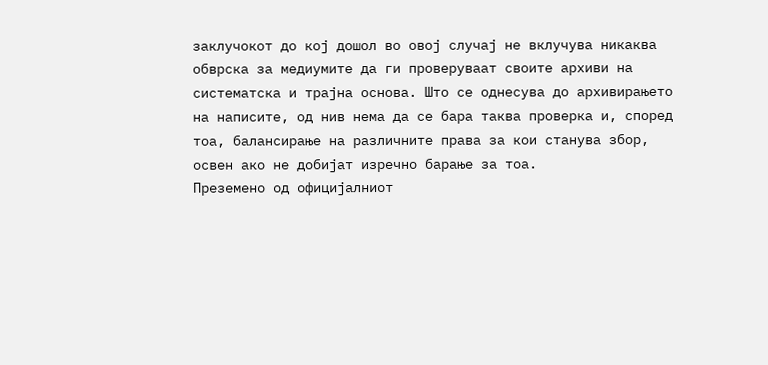заклучокот до кој дошол во овој случај не вклучува никаква обврска за медиумите да ги проверуваат своите архиви на систематска и трајна основа. Што се однесува до архивирањето на написите, од нив нема да се бара таква проверка и, според тоа, балансирање на различните права за кои станува збор, освен ако не добијат изречно барање за тоа.
Преземено од официјалниот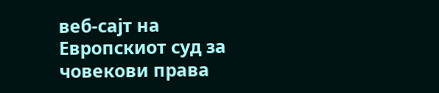веб-сајт на Европскиот суд за човекови права